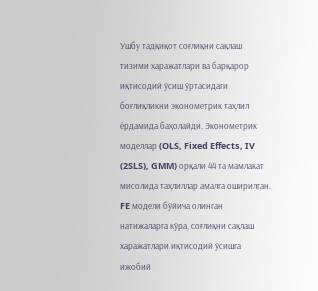Ушбу тадқиқот соғлиқни сақлаш тизими харажатлари ва барқарор иқтисодий ўсиш ўртасидаги боғлиқликни эконометрик таҳлил ёрдамида баҳолайди. Эконометрик моделлар (OLS, Fixed Effects, IV (2SLS), GMM) орқали 44 та мамлакат мисолида таҳлиллар амалга оширилган. FE модели бўйича олинган натижаларга кўра, соғлиқни сақлаш харажатлари иқтисодий ўсишга ижобий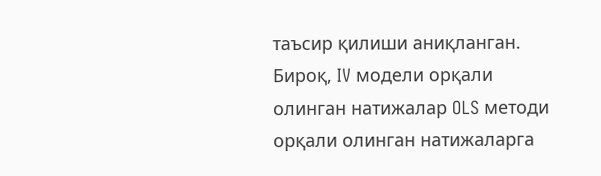таъсир қилиши аниқланган. Бироқ, IV модели орқали олинган натижалар OLS методи орқали олинган натижаларга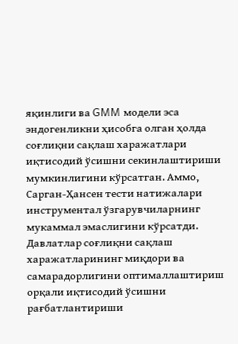яқинлиги ва GMM модели эса эндогенликни ҳисобга олган ҳолда соғлиқни сақлаш харажатлари иқтисодий ўсишни секинлаштириши мумкинлигини кўрсатган. Аммо, Сарган-Ҳансен тести натижалари инструментал ўзгарувчиларнинг мукаммал эмаслигини кўрсатди. Давлатлар соғлиқни сақлаш харажатларининг миқдори ва самарадорлигини оптималлаштириш орқали иқтисодий ўсишни рағбатлантириши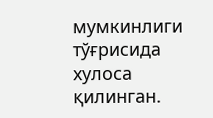мумкинлиги тўғрисида хулоса қилинган.